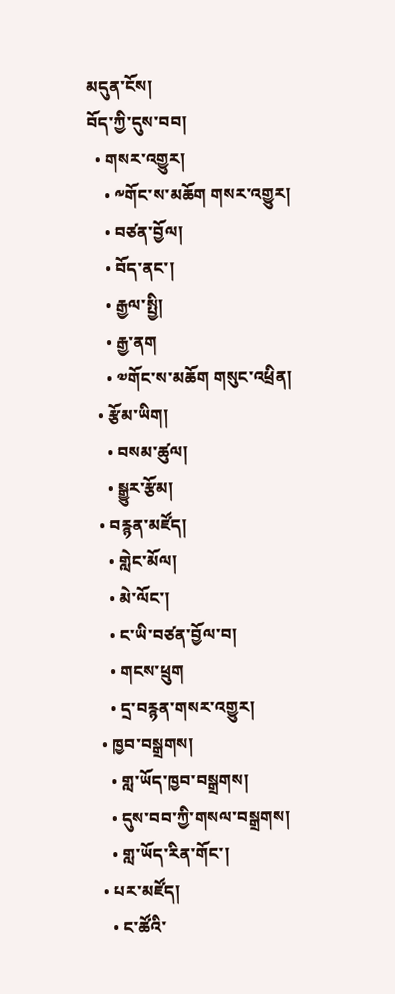མདུན་ངོས།
བོད་ཀྱི་དུས་བབ།
  • གསར་འགྱུར།
    • ༸གོང་ས་མཆོག གསར་འགྱུར།
    • བཙན་བྱོལ།
    • བོད་ནང་།
    • རྒྱལ་སྤྱི།
    • རྒྱ་ནག
    • ༧གོང་ས་མཆོག གསུང་འཕྲིན།
  • རྩོམ་ཡིག།
    • བསམ་ཚུལ།
    • སྒྱུར་རྩོམ།
  • བརྙན་མཛོད།
    • གླེང་མོལ།
    • མེ་ལོང་།
    • ང་ཡི་བཙན་བྱོལ་བ།
    • གངས་ཕྲུག
    • དྲ་བརྙན་གསར་འགྱུར།
  • ཁྱབ་བསྒྲགས།
    • གླ་ཡོད་ཁྱབ་བསྒྲགས།
    • དུས་བབ་ཀྱི་གསལ་བསྒྲགས།
    • གླ་ཡོད་རིན་གོང་།
  • པར་མཛོད།
    • ང་ཚོའི་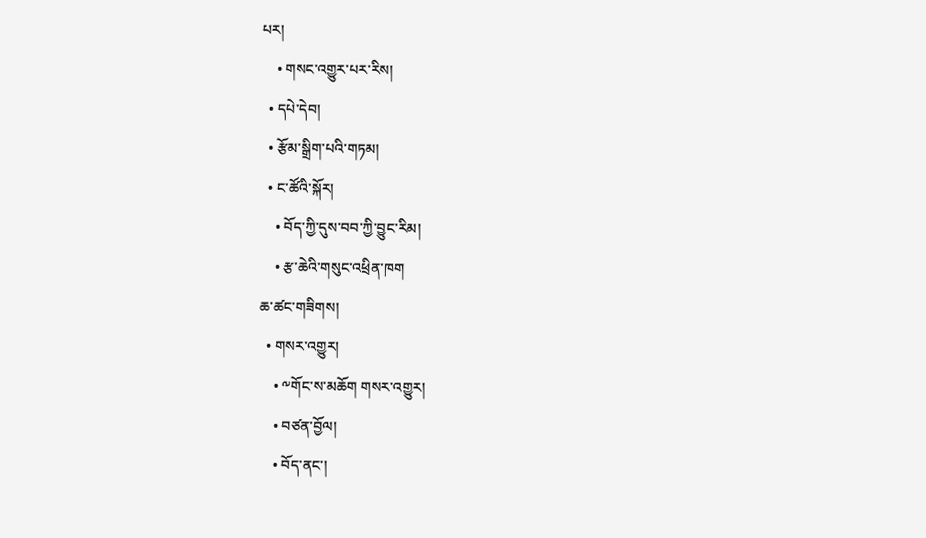པར།
    • གསང་འགྱུར་པར་རིས།
  • དཔེ་དེབ།
  • རྩོམ་སྒྲིག་པའི་གཏམ།
  • ང་ཚོའི་སྐོར།
    • བོད་ཀྱི་དུས་བབ་ཀྱི་བྱུང་རིམ།
    • རྩ་ཆེའི་གསུང་འཕྲིན་ཁག
ཆ་ཚང་གཟིགས།
  • གསར་འགྱུར།
    • ༸གོང་ས་མཆོག གསར་འགྱུར།
    • བཙན་བྱོལ།
    • བོད་ནང་།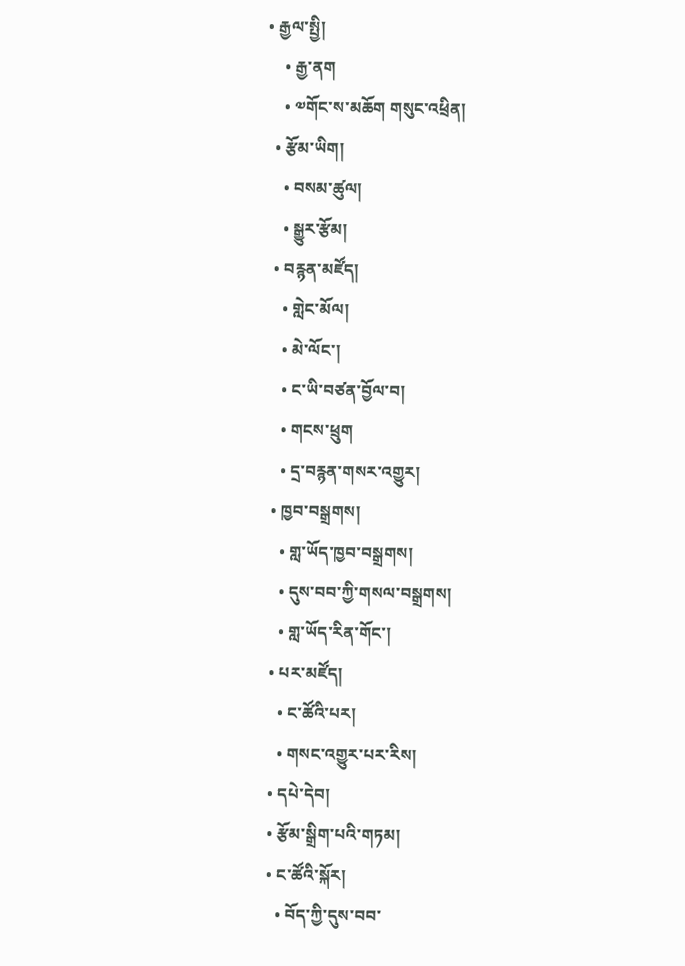• རྒྱལ་སྤྱི།
    • རྒྱ་ནག
    • ༧གོང་ས་མཆོག གསུང་འཕྲིན།
  • རྩོམ་ཡིག།
    • བསམ་ཚུལ།
    • སྒྱུར་རྩོམ།
  • བརྙན་མཛོད།
    • གླེང་མོལ།
    • མེ་ལོང་།
    • ང་ཡི་བཙན་བྱོལ་བ།
    • གངས་ཕྲུག
    • དྲ་བརྙན་གསར་འགྱུར།
  • ཁྱབ་བསྒྲགས།
    • གླ་ཡོད་ཁྱབ་བསྒྲགས།
    • དུས་བབ་ཀྱི་གསལ་བསྒྲགས།
    • གླ་ཡོད་རིན་གོང་།
  • པར་མཛོད།
    • ང་ཚོའི་པར།
    • གསང་འགྱུར་པར་རིས།
  • དཔེ་དེབ།
  • རྩོམ་སྒྲིག་པའི་གཏམ།
  • ང་ཚོའི་སྐོར།
    • བོད་ཀྱི་དུས་བབ་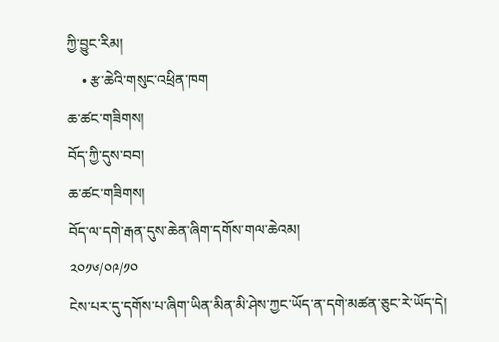ཀྱི་བྱུང་རིམ།
    • རྩ་ཆེའི་གསུང་འཕྲིན་ཁག
ཆ་ཚང་གཟིགས།
བོད་ཀྱི་དུས་བབ།
ཆ་ཚང་གཟིགས།
བོད་ལ་དགེ་རྒན་དུས་ཆེན་ཞིག་དགོས་གལ་ཆེའམ།
༢༠༡༦/༠༩/༡༠
ངེས་པར་དུ་དགོས་པ་ཞིག་ཡིན་མིན་མི་ཤེས་ཀྱང་ཡོད་ན་དགེ་མཚན་ཅུང་རེ་ཡོད་དེ།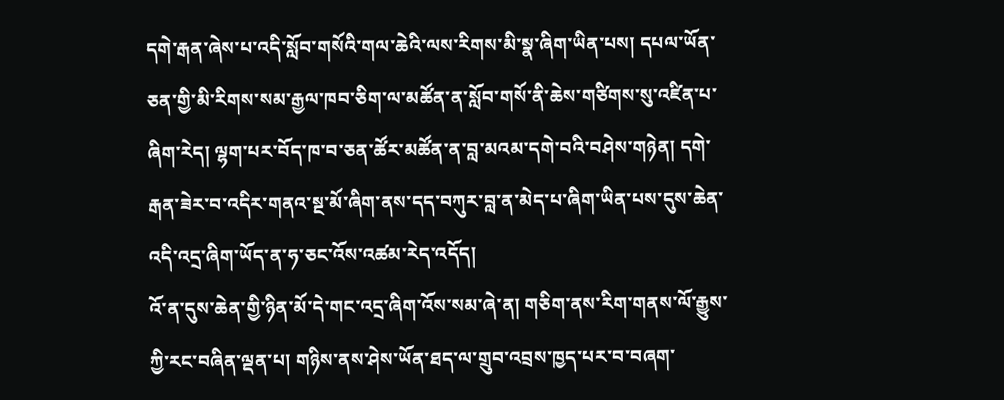དགེ་རྒན་ཞེས་པ་འདི་སློབ་གསོའི་གལ་ཆེའི་ལས་རིགས་མི་སྣ་ཞིག་ཡིན་པས། དཔལ་ཡོན་ཅན་གྱི་མི་རིགས་སམ་རྒྱལ་ཁབ་ཅིག་ལ་མཚོན་ན་སློབ་གསོ་ནི་ཆེས་གཙིགས་སུ་འཛིན་པ་ཞིག་རེད། ལྷག་པར་བོད་ཁ་བ་ཅན་ཚོར་མཚོན་ན་བླ་མའམ་དགེ་བའི་བཤེས་གཉེན། དགེ་རྒན་ཟེར་བ་འདིར་གནའ་སྔ་མོ་ཞིག་ནས་དད་བཀུར་བླ་ན་མེད་པ་ཞིག་ཡིན་པས་དུས་ཆེན་འདི་འདྲ་ཞིག་ཡོད་ན་ཧ་ཅང་འོས་འཚམ་རེད་འདོད།
འོ་ན་དུས་ཆེན་གྱི་ཉིན་མོ་དེ་གང་འདྲ་ཞིག་འོས་སམ་ཞེ་ན། གཅིག་ནས་རིག་གནས་ལོ་རྒྱུས་ཀྱི་རང་བཞིན་ལྡན་པ། གཉིས་ནས་ཤེས་ཡོན་ཐད་ལ་གྲུབ་འབྲས་ཁྱད་པར་བ་བཞག་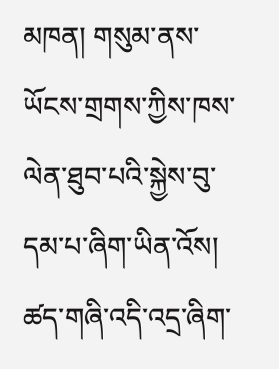མཁན། གསུམ་ནས་ཡོངས་གྲགས་ཀྱིས་ཁས་ལེན་ཐུབ་པའི་སྐྱེས་བུ་དམ་པ་ཞིག་ཡིན་འོས། ཚད་གཞི་འདི་འདྲ་ཞིག་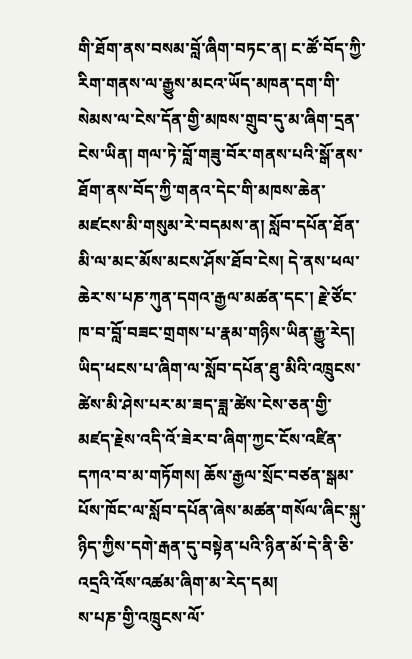གི་ཐོག་ནས་བསམ་བློ་ཞིག་བཏང་ན། ང་ཚོ་བོད་ཀྱི་རིག་གནས་ལ་རྒྱུས་མངའ་ཡོད་མཁན་དག་གི་སེམས་ལ་ངེས་དོན་གྱི་མཁས་གྲུབ་དུ་མ་ཞིག་དྲན་ངེས་ཡིན། གལ་ཏེ་བློ་གཟུ་བོར་གནས་པའི་སྒོ་ནས་ཐོག་ནས་བོད་ཀྱི་གནའ་དེང་གི་མཁས་ཆེན་མཛངས་མི་གསུམ་རེ་བདམས་ན། སློབ་དཔོན་ཐོན་མི་ལ་མང་མོས་མངས་ཤོས་ཐོབ་ངེས། དེ་ནས་ཕལ་ཆེར་ས་པཎ་ཀུན་དགའ་རྒྱལ་མཚན་དང་། རྗེ་ཙོང་ཁ་བ་བློ་བཟང་གྲགས་པ་རྣམ་གཉིས་ཡིན་རྒྱུ་རེད།
ཡིད་ཕངས་པ་ཞིག་ལ་སློབ་དཔོན་ཐུ་མིའི་འཁྲུངས་ཚེས་མི་ཤེས་པར་མ་ཟད་ཟླ་ཚེས་ངེས་ཅན་གྱི་མཛད་རྗེས་འདི་འོ་ཟེར་བ་ཞིག་ཀྱང་ངོས་འཛིན་དཀའ་བ་མ་གཏོགས། ཆོས་རྒྱལ་སྲོང་བཙན་སྒམ་པོས་ཁོང་ལ་སློབ་དཔོན་ཞེས་མཚན་གསོལ་ཞིང་སྐུ་ཉིད་ཀྱིས་དགེ་རྒན་དུ་བསྟེན་པའི་ཉིན་མོ་དེ་ནི་ཅི་འདྲའི་འོས་འཚམ་ཞིག་མ་རེད་དམ།
ས་པཎ་གྱི་འཁྲུངས་ལོ་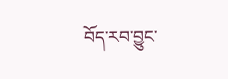བོད་རབ་བྱུང་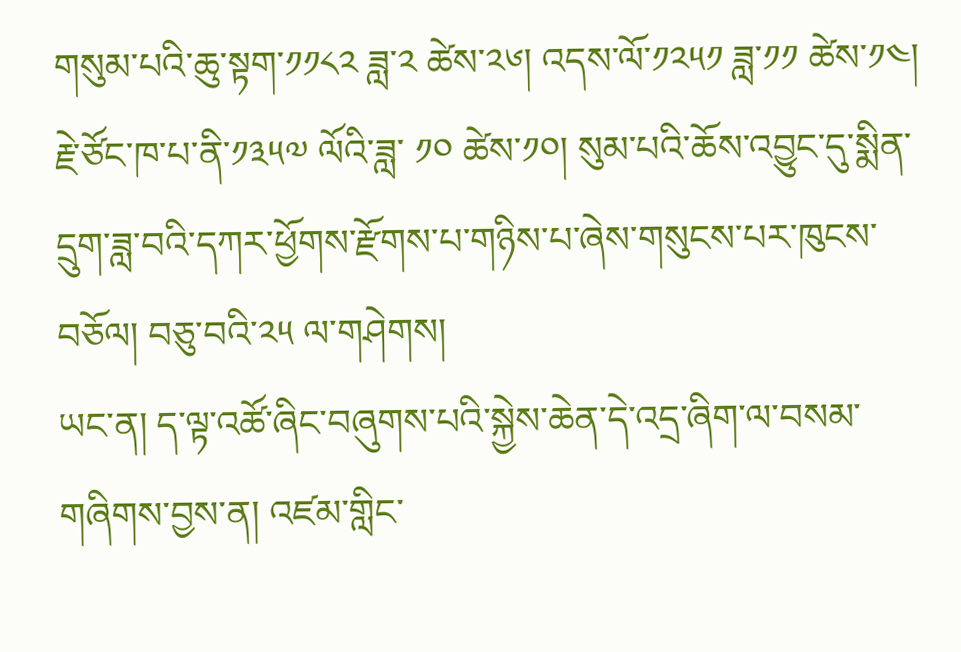གསུམ་པའི་ཆུ་སྟག་༡༡༨༢ ཟླ་༢ ཚེས་༢༦། འདས་ལོ་༡༢༥༡ ཟླ་༡༡ ཚེས་༡༤། རྗེ་ཙོང་ཁ་པ་ནི་༡༣༥༧ ལོའི་ཟླ་ ༡༠ ཚེས་༡༠། སུམ་པའི་ཆོས་འབྱུང་དུ་སྨིན་དྲུག་ཟླ་བའི་དཀར་ཕྱོགས་རྫོགས་པ་གཉིས་པ་ཞེས་གསུངས་པར་ཁུངས་བཅོལ། བཅུ་བའི་༢༥ ལ་གཤེགས།
ཡང་ན། ད་ལྟ་འཚོ་ཞིང་བཞུགས་པའི་སྐྱེས་ཆེན་དེ་འདྲ་ཞིག་ལ་བསམ་གཞིགས་བྱས་ན། འཛམ་གླིང་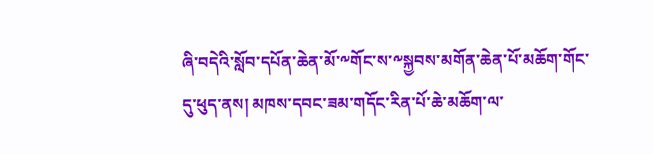ཞི་བདེའི་སློབ་དཔོན་ཆེན་མོ་༸གོང་ས་༸སྐྱབས་མགོན་ཆེན་པོ་མཆོག་གོང་དུ་ཕུད་ནས། མཁས་དབང་ཟམ་གདོང་རིན་པོ་ཆེ་མཆོག་ལ་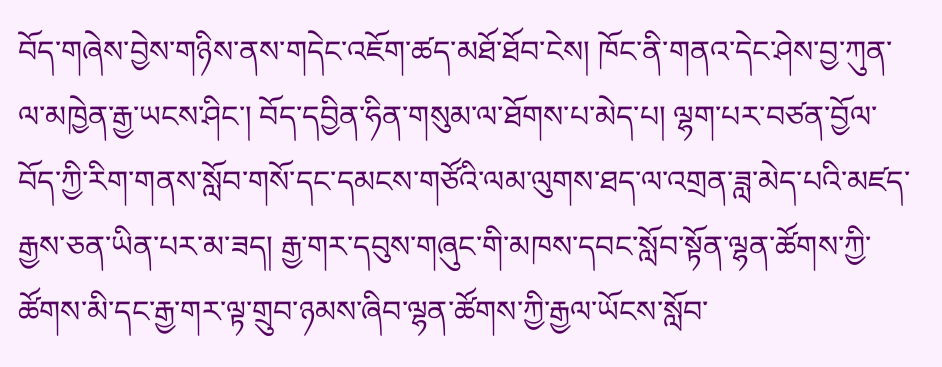བོད་གཞེས་བྱེས་གཉིས་ནས་གདེང་འཇོག་ཚད་མཐོ་ཐོབ་ངེས། ཁོང་ནི་གནའ་དེང་ཤེས་བྱ་ཀུན་ལ་མཁྱེན་རྒྱ་ཡངས་ཤིང་། བོད་དབྱིན་ཧིན་གསུམ་ལ་ཐོགས་པ་མེད་པ། ལྷག་པར་བཙན་བྱོལ་བོད་ཀྱི་རིག་གནས་སློབ་གསོ་དང་དམངས་གཙོའི་ལམ་ལུགས་ཐད་ལ་འགྲན་ཟླ་མེད་པའི་མཛད་རྒྱས་ཅན་ཡིན་པར་མ་ཟད། རྒྱ་གར་དབུས་གཞུང་གི་མཁས་དབང་སློབ་སྟོན་ལྷན་ཚོགས་ཀྱི་ཚོགས་མི་དང་རྒྱ་གར་ལྟ་གྲུབ་ཉམས་ཞིབ་ལྷན་ཚོགས་ཀྱི་རྒྱལ་ཡོངས་སློབ་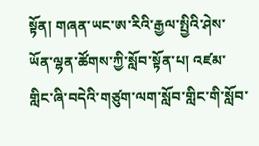སྟོན། གཞན་ཡང་ཨ་རིའི་རྒྱལ་སྤྱིའི་ཤེས་ཡོན་ལྷན་ཚོགས་ཀྱི་སློབ་སྟོན་པ། འཛམ་གླིང་ཞི་བདེའི་གཙུག་ལག་སློབ་གླིང་གི་སློབ་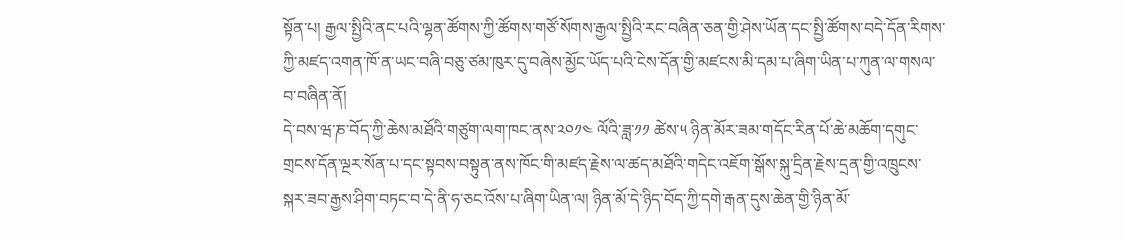སྟོན་པ། རྒྱལ་སྤྱིའི་ནང་པའི་ལྷན་ཚོགས་ཀྱི་ཚོགས་གཙོ་སོགས་རྒྱལ་སྤྱིའི་རང་བཞིན་ཅན་གྱི་ཤེས་ཡོན་དང་སྤྱི་ཚོགས་བདེ་དོན་རིགས་ཀྱི་མཛད་འགན་ཁོ་ན་ཡང་བཞི་བཅུ་ཙམ་ཁུར་དུ་བཞེས་མྱོང་ཡོད་པའི་ངེས་དོན་གྱི་མཛངས་མི་དམ་པ་ཞིག་ཡིན་པ་ཀུན་ལ་གསལ་བ་བཞིན་ནོ།
དེ་བས་ཝ་ཎ་བོད་ཀྱི་ཆེས་མཐོའི་གཙུག་ལག་ཁང་ནས་༢༠༡༤ ལོའི་ཟླ་༡༡ ཚེས་༥ ཉིན་མོར་ཟམ་གདོང་རིན་པོ་ཆེ་མཆོག་དགུང་གྲངས་དོན་ལྔར་སོན་པ་དང་སྟབས་བསྟུན་ནས་ཁོང་གི་མཛད་རྗེས་ལ་ཚད་མཐོའི་གདེང་འཇོག་སྒོས་སྐུ་དྲིན་རྗེས་དྲན་གྱི་འཁྲུངས་སྐར་ཟབ་རྒྱས་ཤིག་བཏང་བ་དེ་ནི་ཧ་ཅང་འོས་པ་ཞིག་ཡིན་ལ། ཉིན་མོ་དེ་ཉིད་བོད་ཀྱི་དགེ་རྒན་དུས་ཆེན་གྱི་ཉིན་མོ་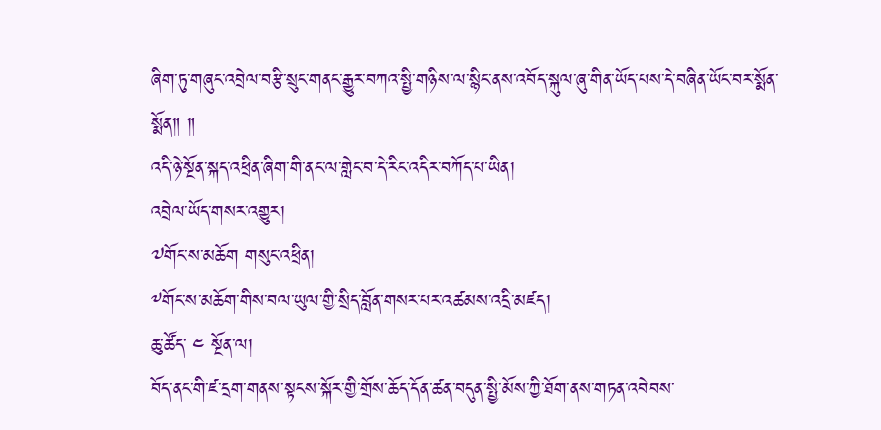ཞིག་ཏུ་གཞུང་འབྲེལ་བརྩི་སྲུང་གནང་རྒྱུར་བཀའ་སྤྱི་གཉིས་ལ་སྙིང་ནས་འབོད་སྐུལ་ཞུ་གིན་ཡོད་པས་དེ་བཞིན་ཡོང་བར་སྨོན་སྨོན༎ ༎
འདི་ཉེ་སྔོན་སྐད་འཕྲིན་ཞིག་གི་ནང་ལ་གླེང་བ་དེ་རིང་འདིར་བཀོད་པ་ཡིན།
འབྲེལ་ཡོད་གསར་འགྱུར།
༧གོང་ས་མཆོག གསུང་འཕྲིན།
༸གོང་ས་མཆོག་གིས་བལ་ཡུལ་གྱི་སྲིད་བློན་གསར་པར་འཚམས་འདྲི་མཛད།
ཆུ་ཚོད་ ༤ སྔོན་ལ།
བོད་ནང་གི་ཛ་དྲག་གནས་སྟངས་སྐོར་གྱི་གྲོས་ཆོད་དོན་ཚན་བདུན་སྤྱི་མོས་ཀྱི་ཐོག་ནས་གཏན་འབེབས་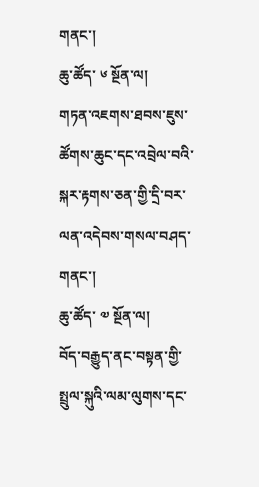གནང་།
ཆུ་ཚོད་ ༦ སྔོན་ལ།
གཏན་འཇགས་ཐབས་ཇུས་ཚོགས་ཆུང་དང་འབྲེལ་བའི་སྐར་རྟགས་ཅན་གྱི་དྲི་བར་ལན་འདེབས་གསལ་བཤད་གནང་།
ཆུ་ཚོད་ ༧ སྔོན་ལ།
བོད་བརྒྱུད་ནང་བསྟན་གྱི་སྤྲུལ་སྐུའི་ལམ་ལུགས་དང་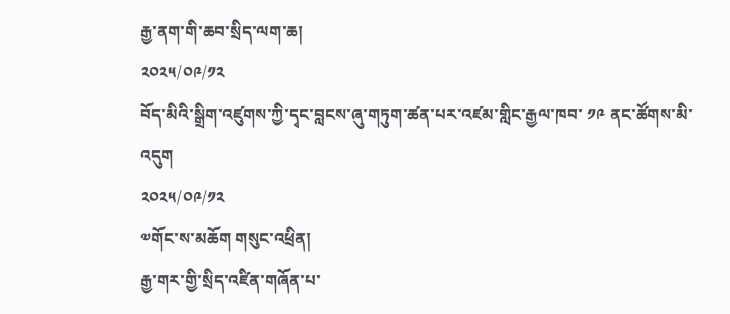རྒྱ་ནག་གི་ཆབ་སྲིད་ལག་ཆ།
༢༠༢༥/༠༩/༡༢
བོད་མིའི་སྒྲིག་འཛུགས་ཀྱི་དྭང་བླངས་ཞུ་གཏུག་ཚན་པར་འཛམ་གླིང་རྒྱལ་ཁབ་ ༡༩ ནང་ཚོགས་མི་འདུག
༢༠༢༥/༠༩/༡༢
༧གོང་ས་མཆོག གསུང་འཕྲིན།
རྒྱ་གར་གྱི་སྲིད་འཛིན་གཞོན་པ་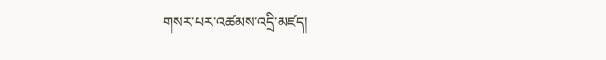གསར་པར་འཚམས་འདྲི་མཛད།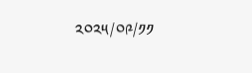༢༠༢༥/༠༩/༡༡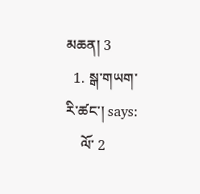མཆན། 3
  1. སྒ་གཡག་རི་ཚང་། says:
    ལོ་ 2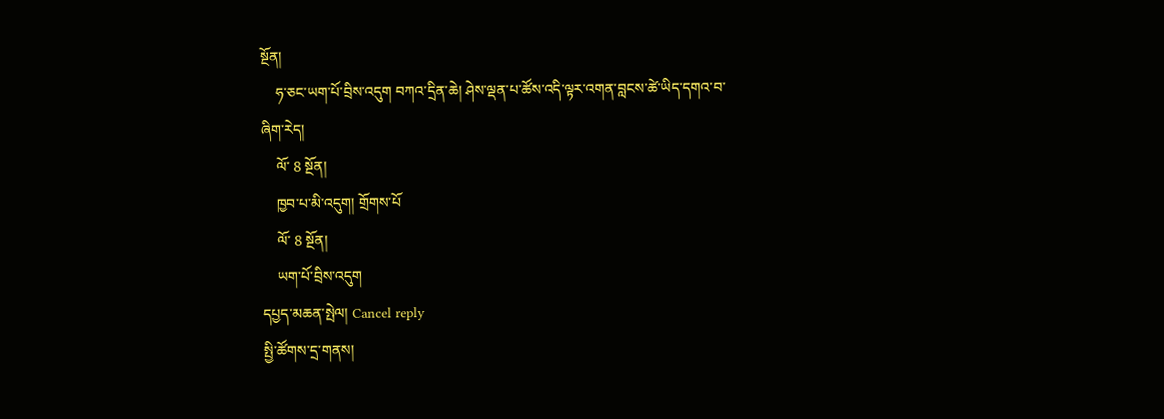སྔོན།
    ཧ་ཅང་ཡག་པོ་བྲིས་འདུག བཀའ་དྲིན་ཆེ། ཤེས་ལྡན་པ་ཚོས་འདི་ལྟར་འགན་བླངས་ཚེ་ཡིད་དགའ་བ་ཞིག་རེད།
    ལོ་ 8 སྔོན།
    ཁྱབ་པ་མི་འདུག། གྲོགས་པོ
    ལོ་ 8 སྔོན།
    ཡག་པོ་བྲིས་འདུག
དཔྱད་མཆན་སྤེལ། Cancel reply
སྤྱི་ཚོགས་དྲ་གནས།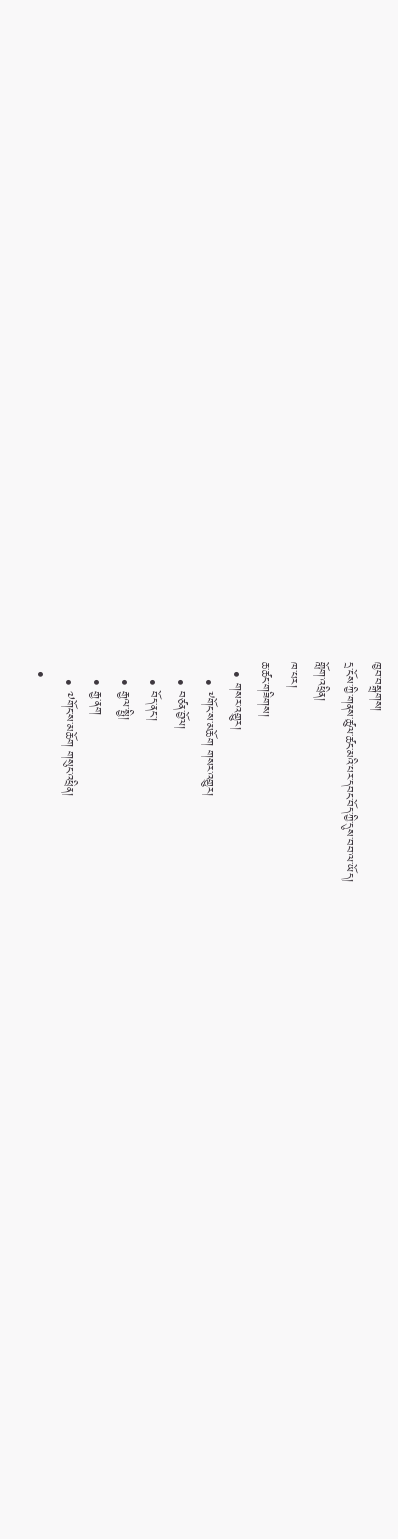ཁྱབ་བསྒྲགས།
དྲ་ངོས་ཀྱི་གནས་ཚུལ་ཚང་མའི་པར་དབང་བོད་ཀྱི་དུས་བབ་ལ་ཡོད།
གློག་འཕྲིན།
ཁ་པར།
ཆ་ཚང་གཟིགས།
  • གསར་འགྱུར།
    • ༸གོང་ས་མཆོག གསར་འགྱུར།
    • བཙན་བྱོལ།
    • བོད་ནང་།
    • རྒྱལ་སྤྱི།
    • རྒྱ་ནག
    • ༧གོང་ས་མཆོག གསུང་འཕྲིན།
  •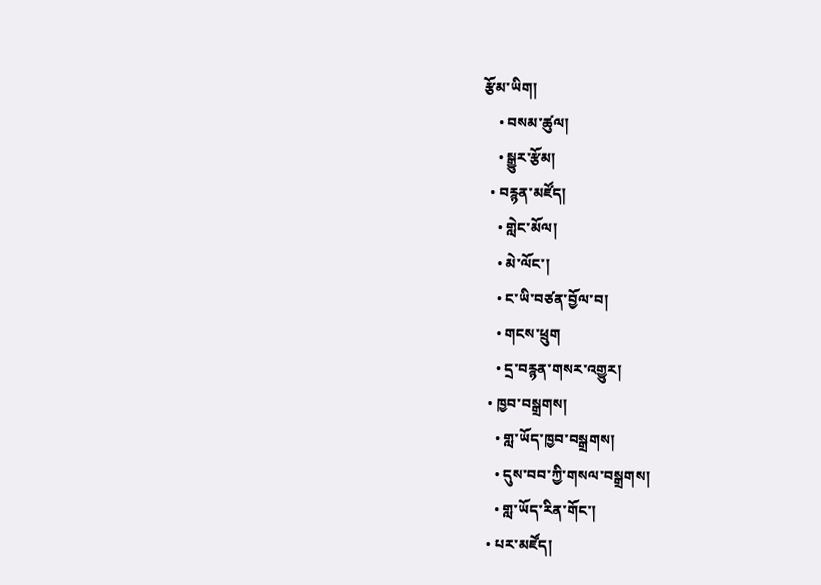རྩོམ་ཡིག།
    • བསམ་ཚུལ།
    • སྒྱུར་རྩོམ།
  • བརྙན་མཛོད།
    • གླེང་མོལ།
    • མེ་ལོང་།
    • ང་ཡི་བཙན་བྱོལ་བ།
    • གངས་ཕྲུག
    • དྲ་བརྙན་གསར་འགྱུར།
  • ཁྱབ་བསྒྲགས།
    • གླ་ཡོད་ཁྱབ་བསྒྲགས།
    • དུས་བབ་ཀྱི་གསལ་བསྒྲགས།
    • གླ་ཡོད་རིན་གོང་།
  • པར་མཛོད།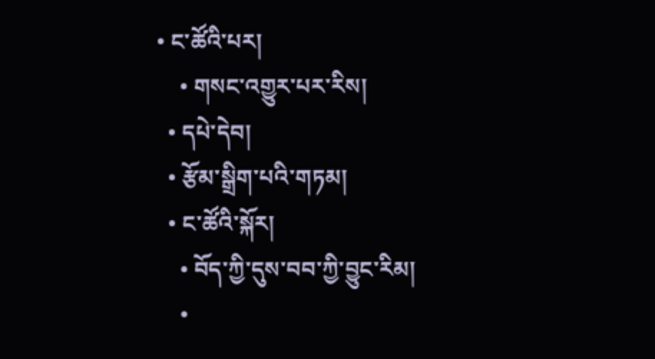• ང་ཚོའི་པར།
    • གསང་འགྱུར་པར་རིས།
  • དཔེ་དེབ།
  • རྩོམ་སྒྲིག་པའི་གཏམ།
  • ང་ཚོའི་སྐོར།
    • བོད་ཀྱི་དུས་བབ་ཀྱི་བྱུང་རིམ།
    •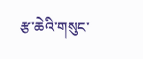རྩ་ཆེའི་གསུང་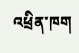འཕྲིན་ཁག